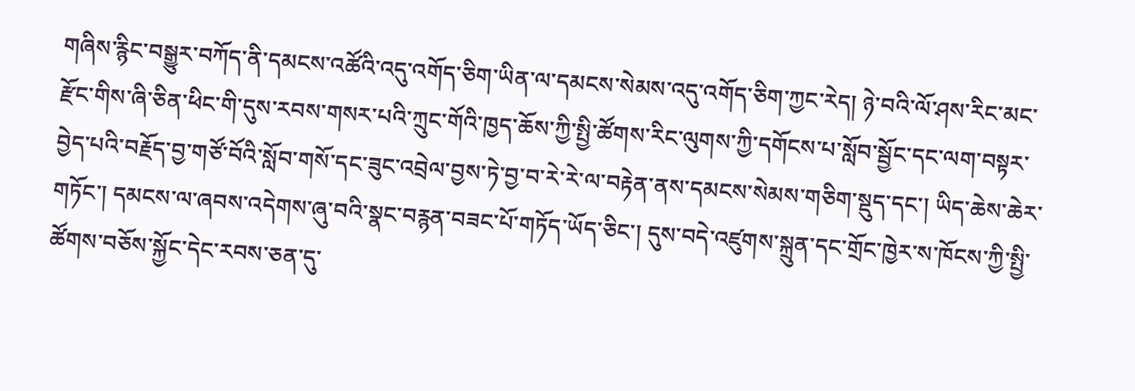གཞིས་རྙིང་བསྒྱུར་བཀོད་ནི་དམངས་འཚོའི་འདུ་འགོད་ཅིག་ཡིན་ལ་དམངས་སེམས་འདུ་འགོད་ཅིག་ཀྱང་རེད། ཉེ་བའི་ལོ་ཤས་རིང་མང་རྫོང་གིས་ཞི་ཅིན་ཕིང་གི་དུས་རབས་གསར་པའི་ཀྲུང་གོའི་ཁྱད་ཆོས་ཀྱི་སྤྱི་ཚོགས་རིང་ལུགས་ཀྱི་དགོངས་པ་སློབ་སྦྱོང་དང་ལག་བསྟར་བྱེད་པའི་བརྗོད་བྱ་གཙོ་བོའི་སློབ་གསོ་དང་ཟུང་འབྲེལ་བྱས་ཏེ་བྱ་བ་རེ་རེ་ལ་བརྟེན་ནས་དམངས་སེམས་གཅིག་སྡུད་དང་། ཡིད་ཆེས་ཆེར་གཏོང་། དམངས་ལ་ཞབས་འདེགས་ཞུ་བའི་སྣང་བརྙན་བཟང་པོ་གཏོད་ཡོད་ཅིང་། དུས་བདེ་འཛུགས་སྐྲུན་དང་གྲོང་ཁྱེར་ས་ཁོངས་ཀྱི་སྤྱི་ཚོགས་བཅོས་སྐྱོང་དེང་རབས་ཅན་དུ་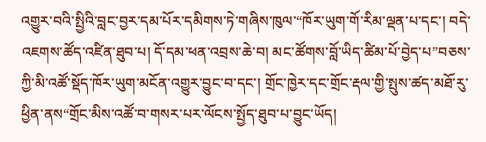འགྱུར་བའི་སྤྱིའི་བླང་བྱར་དམ་པོར་དམིགས་ཏེ་གཞིས་ཁུལ་“ཁོར་ཡུག་གོ་རིམ་ལྡན་པ་དང་། བདེ་འཇགས་ཚོད་འཛིན་ཐུབ་པ། དོ་དམ་ཕན་འབྲས་ཆེ་བ། མང་ཚོགས་བློ་ཡིད་ཚིམ་པོ་བྱེད་པ”བཅས་ཀྱི་མི་འཚོ་སྡོད་ཁོར་ཡུག་མངོན་འགྱུར་བྱུང་བ་དང་། གྲོང་ཁྱེར་དང་གྲོང་རྡལ་གྱི་སྤུས་ཚད་མཐོ་རུ་ཕྱིན་ནས“གྲོང་མིས་འཚོ་བ་གསར་པར་ལོངས་སྤྱོད་ཐུབ་པ་བྱུང་ཡོད།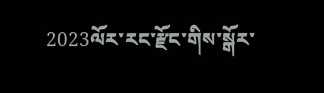2023ལོར་རང་རྫོང་གིས་སྒོར་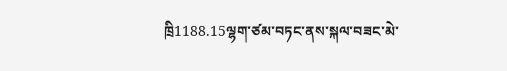ཁྲི1188.15ལྷག་ཙམ་བཏང་ནས་སྐལ་བཟང་མེ་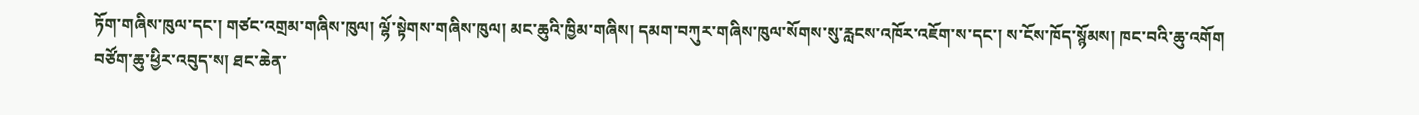ཏོག་གཞིས་ཁུལ་དང་། གཙང་འགྲམ་གཞིས་ཁུལ། ལྷོ་སྟེགས་གཞིས་ཁུལ། མང་ཆུའི་ཁྱིམ་གཞིས། དམག་བཀུར་གཞིས་ཁུལ་སོགས་སུ་རླངས་འཁོར་འཇོག་ས་དང་། ས་ངོས་ཁོད་སྙོམས། ཁང་བའི་ཆུ་འགོག བཙོག་ཆུ་ཕྱིར་འབུད་ས། ཐང་ཆེན་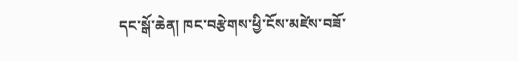དང་སྒོ་ཆེན། ཁང་བརྩེགས་ཕྱི་ངོས་མཛེས་བཟོ་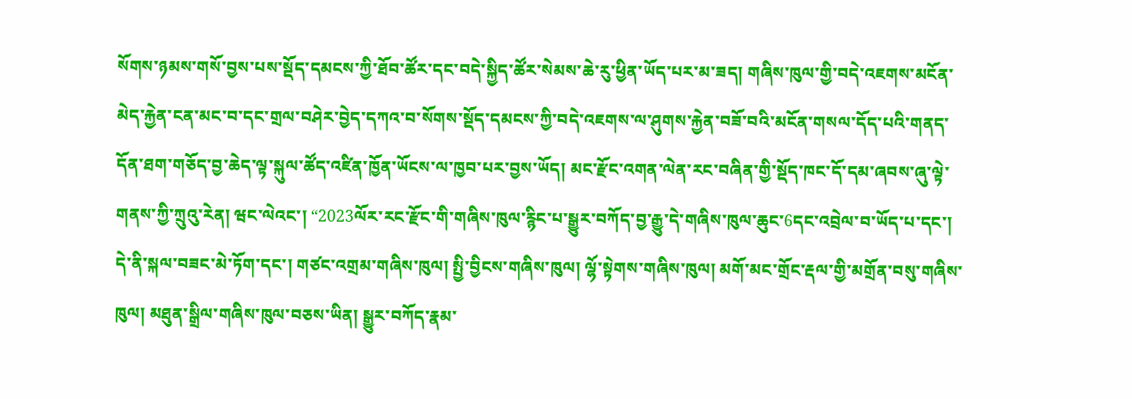སོགས་ཉམས་གསོ་བྱས་པས་སྡོད་དམངས་ཀྱི་ཐོབ་ཚོར་དང་བདེ་སྐྱིད་ཚོར་སེམས་ཆེ་རུ་ཕྱིན་ཡོད་པར་མ་ཟད། གཞིས་ཁུལ་གྱི་བདེ་འཇགས་མངོན་མེད་རྐྱེན་ངན་མང་བ་དང་གྲལ་བཤེར་བྱེད་དཀའ་བ་སོགས་སྡོད་དམངས་ཀྱི་བདེ་འཇགས་ལ་ཤུགས་རྐྱེན་བཟོ་བའི་མངོན་གསལ་དོད་པའི་གནད་དོན་ཐག་གཅོད་བྱ་ཆེད་ལྟ་སྐུལ་ཚོད་འཛིན་ཁྱོན་ཡོངས་ལ་ཁྱབ་པར་བྱས་ཡོད། མང་རྫོང་འགན་ལེན་རང་བཞིན་གྱི་སྡོད་ཁང་དོ་དམ་ཞབས་ཞུ་ལྟེ་གནས་ཀྱི་ཀྲུའུ་རེན། ཝང་ལེའང་། “2023ལོར་རང་རྫོང་གི་གཞིས་ཁུལ་རྙིང་པ་སྒྱུར་བཀོད་བྱ་རྒྱུ་དེ་གཞིས་ཁུལ་ཆུང་6དང་འབྲེལ་བ་ཡོད་པ་དང་། དེ་ནི་སྐལ་བཟང་མེ་ཏོག་དང་། གཙང་འགྲམ་གཞིས་ཁུལ། སྤྱི་བྱིངས་གཞིས་ཁུལ། ལྷོ་སྟེགས་གཞིས་ཁུལ། མགོ་མང་གྲོང་རྡལ་གྱི་མགྲོན་བསུ་གཞིས་ཁུལ། མཐུན་སྒྲིལ་གཞིས་ཁུལ་བཅས་ཡིན། སྒྱུར་བཀོད་རྣམ་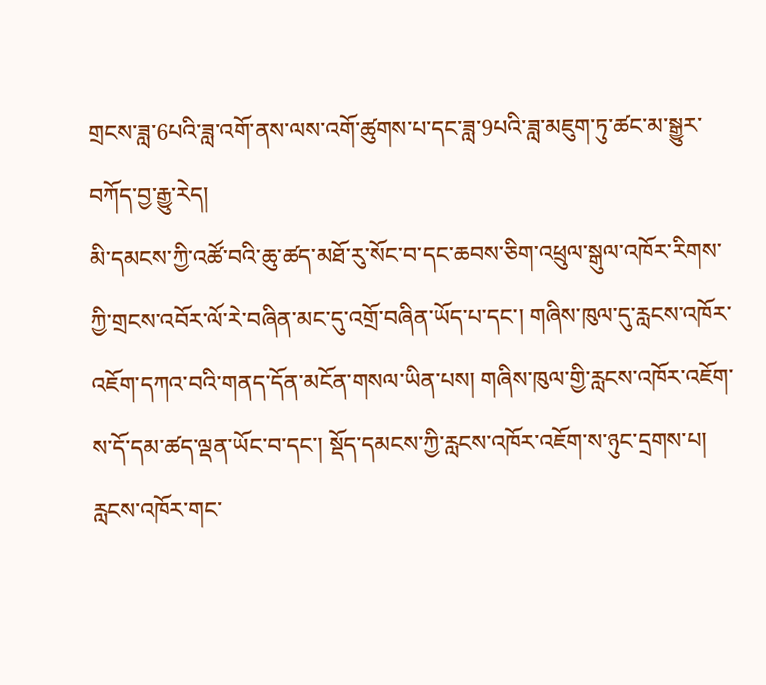གྲངས་ཟླ་6པའི་ཟླ་འགོ་ནས་ལས་འགོ་ཚུགས་པ་དང་ཟླ་9པའི་ཟླ་མཇུག་ཏུ་ཚང་མ་སྒྱུར་བཀོད་བྱ་རྒྱུ་རེད།
མི་དམངས་ཀྱི་འཚོ་བའི་ཆུ་ཚད་མཐོ་རུ་སོང་བ་དང་ཆབས་ཅིག་འཕྲུལ་སྒུལ་འཁོར་རིགས་ཀྱི་གྲངས་འབོར་ལོ་རེ་བཞིན་མང་དུ་འགྲོ་བཞིན་ཡོད་པ་དང་། གཞིས་ཁུལ་དུ་རླངས་འཁོར་འཇོག་དཀའ་བའི་གནད་དོན་མངོན་གསལ་ཡིན་པས། གཞིས་ཁུལ་གྱི་རླངས་འཁོར་འཇོག་ས་དོ་དམ་ཚད་ལྡན་ཡོང་བ་དང་། སྡོད་དམངས་ཀྱི་རླངས་འཁོར་འཇོག་ས་ཉུང་དྲགས་པ། རླངས་འཁོར་གང་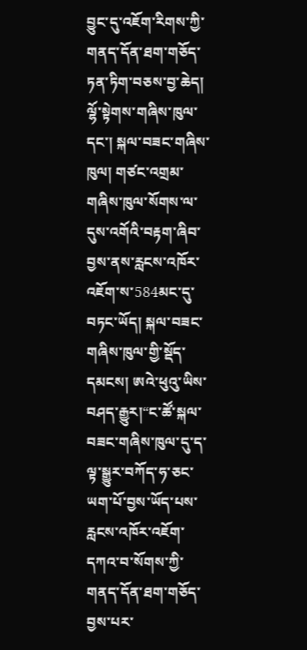བྱུང་དུ་འཇོག་རིགས་ཀྱི་གནད་དོན་ཐག་གཅོད་ཏན་ཏིག་བཅས་བྱ་ཆེད། ལྷོ་སྟེགས་གཞིས་ཁུལ་དང་། སྐལ་བཟང་གཞིས་ཁུལ། གཙང་འགྲམ་གཞིས་ཁུལ་སོགས་ལ་དུས་འགོའི་བརྟག་ཞིབ་བྱས་ནས་རླངས་འཁོར་འཇོག་ས་584མང་དུ་བཏང་ཡོད། སྐལ་བཟང་གཞིས་ཁུལ་གྱི་སྡོད་དམངས། ཨའེ་ཕུའུ་ཡིས་བཤད་རྒྱུར།“ང་ཚོ་སྐལ་བཟང་གཞིས་ཁུལ་དུ་ད་ལྟ་སྒྱུར་བཀོད་ཧ་ཅང་ཡག་པོ་བྱས་ཡོད་པས་རླངས་འཁོར་འཇོག་དཀའ་བ་སོགས་ཀྱི་གནད་དོན་ཐག་གཅོད་བྱས་པར་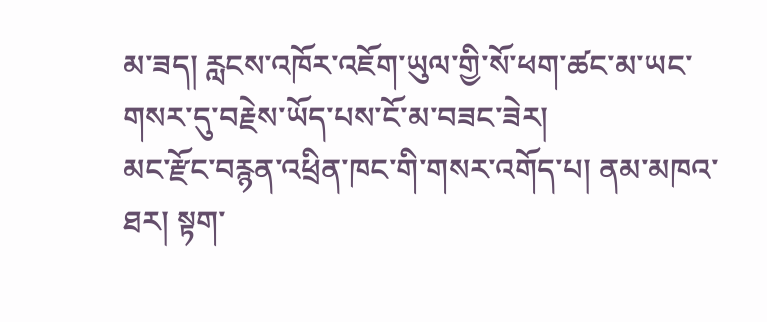མ་ཟད། རླངས་འཁོར་འཇོག་ཡུལ་གྱི་སོ་ཕག་ཚང་མ་ཡང་གསར་དུ་བརྗེས་ཡོད་པས་ངོ་མ་བཟང་ཟེར།
མང་རྫོང་བརྙན་འཕྲིན་ཁང་གི་གསར་འགོད་པ། ནམ་མཁའ་ཐར། སྟག་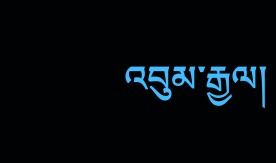འབུམ་རྒྱལ།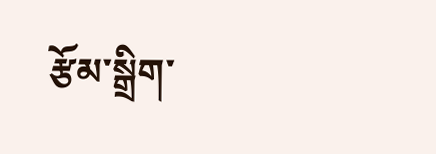རྩོམ་སྒྲིག་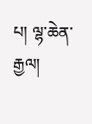པ། ལྷ་ཆེན་རྒྱལ།